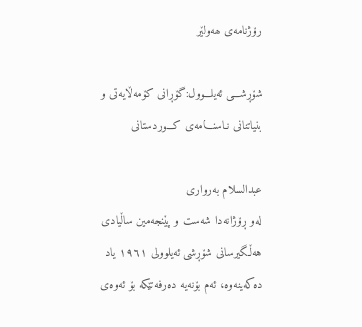رۆژنامەی ھەولێر

شۆڕشـــی ئەیلـــوول:گۆڕانی کۆمەڵایەتی و بنیاتنانی نـاسنـــامەی کـــوردستانی

عبدالسلام بەرواری
لەو ڕۆژانەدا شەست و پێنجەمین ساڵیادی هەڵگیرسانی شۆڕشی ئەیلوولی ١٩٦١ یاد دەکەینەوە، ئەم بۆنەیە دەرفەتێکە بۆ ئەوەی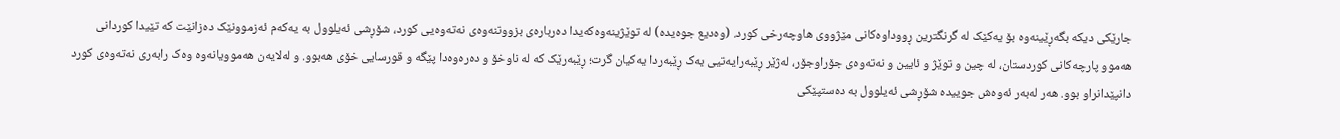جارێکی دیکە بگەڕێینەوە بۆ یەکێک لە گرنگترین ڕووداوەکانی مێژووی هاوچەرخی کورد. (وەدیع جوەیدە) لە توێژینەوەکەیدا دەربارەی بزووتنەوەی نەتەوەیی کورد، شۆڕشی ئەیلوول بە یەکەم ئەزموونێک دەزانێت کە تێیدا کوردانی هەموو پارچەکانی کوردستان، لە چین و توێژ و ئایین و نەتەوەی جۆراوجۆر، لەژێر ڕێبەرایەتیی یەک ڕێبەردا یەکیان گرت؛ ڕێبەرێک کە لە ناوخۆ و دەرەوەدا پێگە و قورسایی خۆی هەبوو. و لەلایەن هەموویانەوە وەک رابەری نەتەوەی کورد دانپێدانراو بوو. هەر لەبەر ئەوەش جوییدە شۆڕشی ئەیلوول بە دەستپێکی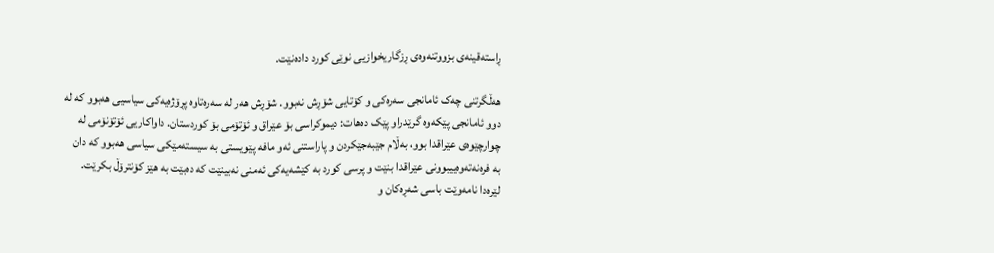ڕاستەقینەی بزووتنەوەی ڕزگاریخوازیی نوێی کورد دادەنێت.

هەڵگرتنی چەک ئامانجی سەرەکی و کۆتایی شۆڕش نەبوو. شۆڕش هەر لە سەرەتاوە پڕۆژەیەکی سیاسیی هەبوو کە لە دوو ئامانجی پێکەوە گرێدراو پێک دەهات: دیموکراسی بۆ عێراق و ئۆتۆمی بۆ کوردستان. داواکاریی ئۆتۆنۆمی لە چوارچێوەی عێراقدا بوو، بەڵام جێبەجێکردن و پاراستنی ئەو مافە پێویستی بە سیستەمێکی سیاسی هەبوو کە دان بە فرەنەتەوەییبوونی عێراقدا بنێت و پرسی کورد بە کێشەیەکی ئەمنی نەبینێت کە دەبێت بە هێز کۆنترۆڵ بکرێت.
لێرەدا نامەوێت باسی شەڕەکان و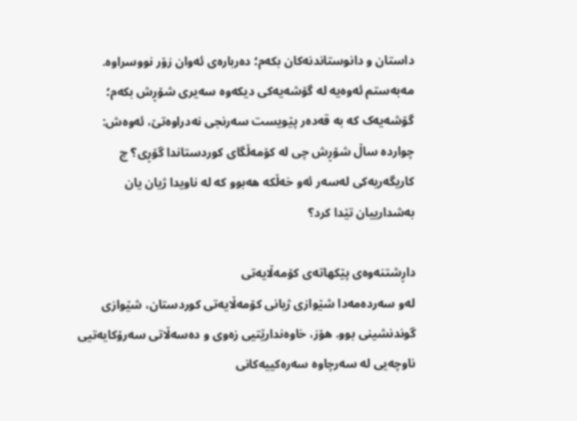داستان و دانوستاندنەکان بکەم؛ دەربارەی ئەوان زۆر نووسراوە. مەبەستم ئەوەیە لە گۆشەیەکی دیکەوە سەیری شۆڕش بکەم؛ گۆشەیەک کە بە قەدەر پێویست سەرنجی نەدراوەتێ، ئەوەش: چواردە ساڵ شۆڕش چی لە کۆمەڵگای کوردستاندا گۆڕی؟ چ کاریگەریەکی لەسەر ئەو خەڵکە هەبوو کە لە ناویدا ژیان یان بەشدارییان تێدا کرد؟

داڕشتنەوەی پێکهاتەی کۆمەڵایەتی
لەو سەردەمەدا شێوازی ژیانی کۆمەڵایەتی کوردستان، شێوازی گوندنشینی بوو. هۆز، خاوەندارێتیی زەوی و دەسەڵاتی سەرۆکایەتیی ناوچەیی لە سەرچاوە سەرەکییەکانی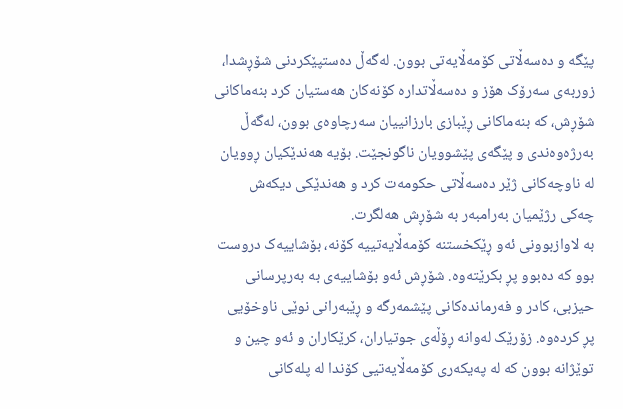پێگە و دەسەڵاتی کۆمەڵایەتی بوون. لەگەڵ دەستپێکردنی شۆڕشدا، زوربەی سەرۆک هۆز و دەسەڵاتدارە کۆنەکان هەستیان کرد بنەماکانی شۆڕش، کە بنەماکانی ڕێبازی بارزانییان سەرچاوەی بوون، لەگەڵ بەرژەوەندی و پێگەی پێشوویان ناگونجێت. بۆیە هەندێکیان ڕوویان لە ناوچەکانی ژێر دەسەڵاتی حکومەت کرد و هەندێکی دیکەش چەکی رژێمیان بەرامبەر بە شۆڕش هەلگرت.
بە لاوازبوونی ئەو ڕێکخستنە کۆمەڵایەتییە کۆنە، بۆشاییەک دروست بوو کە دەبوو پڕ بکرێتەوە. شۆڕش ئەو بۆشاییەی بە بەرپرسانی حیزبی، کادر و فەرماندەکانی پێشمەرگە و ڕێبەرانی نوێی ناوخۆیی پڕ کردەوە. زۆرێک لەوانە ڕۆڵەی جوتیاران، کرێکاران و ئەو چین و توێژانە بوون کە لە پەیکەری کۆمەڵایەتیی کۆندا لە پلەکانی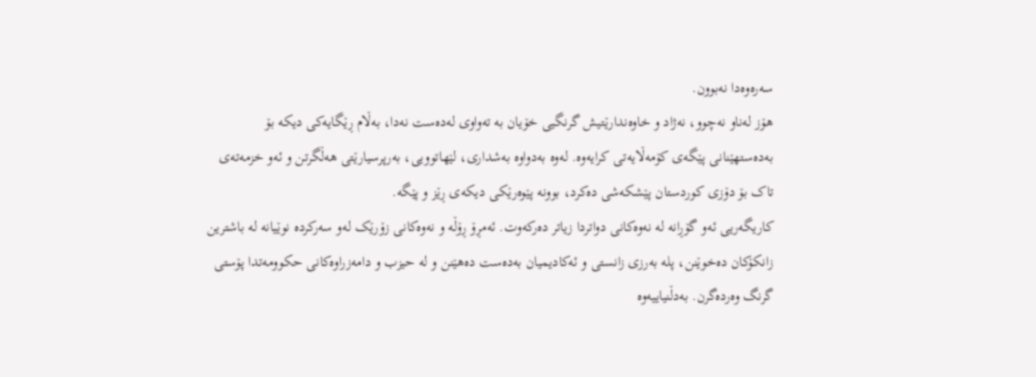سەرەوەدا نەبوون.
هۆز لەناو نەچوو، نەژاد و خاوەندارێتیش گرنگیی خۆیان بە تەواوی لەدەست نەدا، بەڵام ڕێگایەکی دیکە بۆ بەدەستهێنانی پێگەی کۆمەڵایەتی کرایەوە. لەوە بەدواوە بەشداری، لێهاتوویی، بەرپرسیارێتی هەڵگرتن و ئەو خزمەتەی تاک بۆ دۆزی کوردستان پێشکەشی دەکرد، بوونە پێوەرێکی دیکەی ڕێز و پێگە.
کاریگەریی ئەو گۆڕانە لە نەوەکانی دواتردا زیاتر دەرکەوت. ئەمڕۆ ڕۆڵە و نەوەکانی زۆرێک لەو سەرکردە نوێیانە لە باشترین زانکۆکان دەخوێنن، پلە بەرزی زانستی و ئەکادیمیان بەدەست دەهێنن و لە حیزب و دامەزراوەکانی حکوومەتدا پۆستی گرنگ وەردەگرن. بەدڵنیاییەوە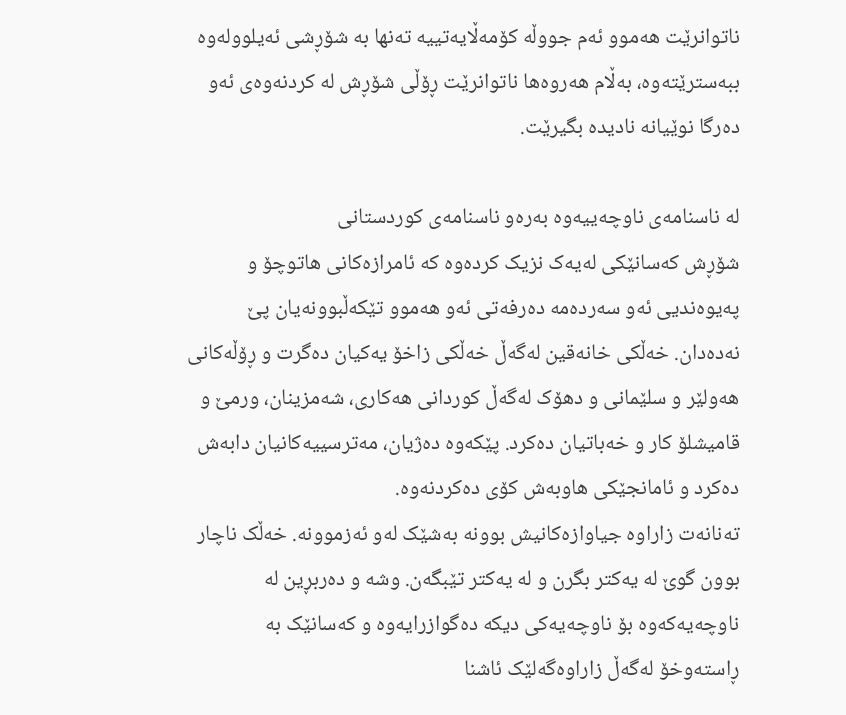ناتوانرێت هەموو ئەم جووڵە کۆمەڵایەتییە تەنها بە شۆڕشی ئەیلوولەوە ببەسترێتەوە، بەڵام هەروەها ناتوانرێت ڕۆڵی شۆڕش لە کردنەوەی ئەو دەرگا نوێیانە نادیدە بگیرێت.

لە ناسنامەی ناوچەییەوە بەرەو ناسنامەی کوردستانی
شۆڕش کەسانێکی لەیەک نزیک کردەوە کە ئامرازەکانی هاتوچۆ و پەیوەندیی ئەو سەردەمە دەرفەتی ئەو هەموو تێکەڵبوونەیان پێ نەدەدان. خەڵکی خانەقین لەگەڵ خەڵکی زاخۆ یەکیان دەگرت و ڕۆڵەکانی هەولێر و سلێمانی و دهۆک لەگەڵ کوردانی هەکاری، شەمزینان، ورمێ و قامیشلۆ کار و خەباتیان دەکرد. پێکەوە دەژیان، مەترسییەکانیان دابەش دەکرد و ئامانجێکی هاوبەش کۆی دەکردنەوە.
تەنانەت زاراوە جیاوازەکانیش بوونە بەشێک لەو ئەزموونە. خەڵک ناچار بوون گوێ لە یەکتر بگرن و لە یەکتر تێبگەن. وشە و دەربڕین لە ناوچەیەکەوە بۆ ناوچەیەکی دیکە دەگوازرایەوە و کەسانێک بە ڕاستەوخۆ لەگەڵ زاراوەگەلێک ئاشنا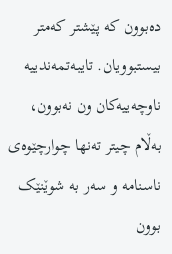دەبوون کە پێشتر کەمتر بیستبوویان. تایبەتمەندییە ناوچەییەکان ون نەبوون، بەڵام چیتر تەنها چوارچێوەی ناسنامە و سەر بە شوێنێک بوون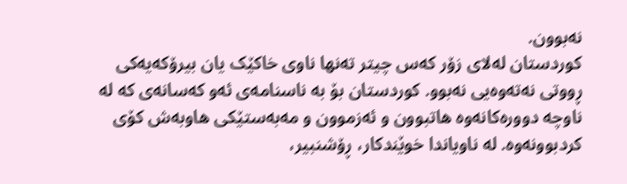نەبوون.
کوردستان لەلای زۆر کەس چیتر تەنها ناوی خاکێک یان بیرۆکەیەکی ڕووتی نەتەوەیی نەبوو. کوردستان بۆ بە ناسنامەی ئەو کەسانەی کە لە ناوچە دوورەکانەوە هاتبوون و ئەزموون و مەبەستێکی هاوبەش کۆی کردبوونەوە. لە ناویاندا خوێندکار، ڕۆشنبیر،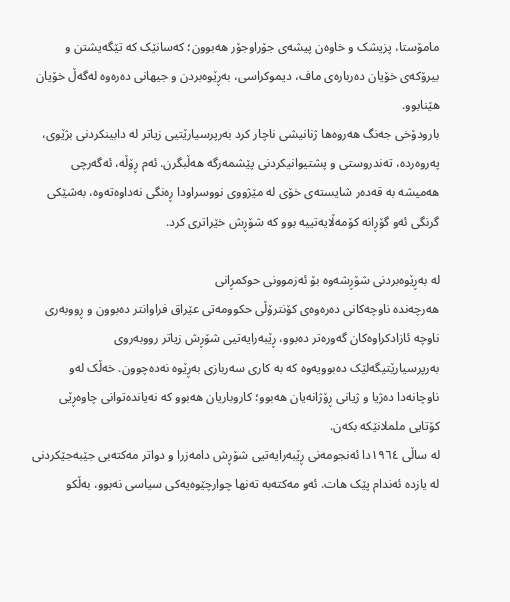مامۆستا، پزیشک و خاوەن پیشەی جۆراوجۆر هەبوون؛ کەسانێک کە تێگەیشتن و بیرۆکەی خۆیان دەربارەی ماف، دیموکراسی، بەڕێوەبردن و جیهانی دەرەوە لەگەڵ خۆیان هێنابوو.
بارودۆخی جەنگ هەروەها ژنانیشی ناچار کرد بەرپرسیارێتیی زیاتر لە دابینکردنی بژێوی، پەروەردە، تەندروستی و پشتیوانیکردنی پێشمەرگە هەڵبگرن. ئەم ڕۆڵە، ئەگەرچی هەمیشە بە قەدەر شایستەی خۆی لە مێژووی نووسراودا ڕەنگی نەداوەتەوە، بەشێکی گرنگی ئەو گۆڕانە کۆمەڵایەتییە بوو کە شۆڕش خێراتری کرد.

لە بەڕێوەبردنی شۆڕشەوە بۆ ئەزموونی حوکمڕانی
هەرچەندە ناوچەکانی دەرەوەی کۆنترۆڵی حکوومەتی عێراق فراوانتر دەبوون و ڕووبەری ناوچە ئازادکراوەکان گەورەتر دەبوو، ڕێبەرایەتیی شۆڕش زیاتر رووبەروی بەرپرسیارێتیگەلێک دەبوویەوە کە بە کاری سەربازی بەڕێوە نەدەچوون. خەڵک لەو ناوچانەدا دەژیا و ژیانی ڕۆژانەیان هەبوو؛ کاروباریان هەبوو کە نەیاندەتوانی چاوەڕێی کۆتایی ململانێکە بکەن.
لە ساڵی ١٩٦٤دا ئەنجومەنی ڕێبەرایەتیی شۆڕش دامەزرا و دواتر مەکتەبی جێبەجێکردنی لە یازدە ئەندام پێک هات. ئەو مەکتەبە تەنها چوارچێوەیەکی سیاسی نەبوو، بەڵکو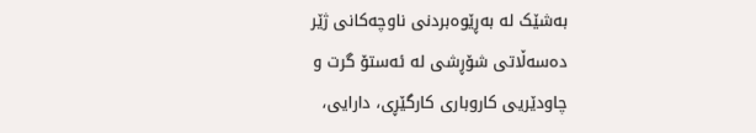بەشێک لە بەڕێوەبردنی ناوچەکانی ژێر دەسەڵاتی شۆڕشی لە ئەستۆ گرت و چاودێریی کاروباری کارگێڕی، دارایی،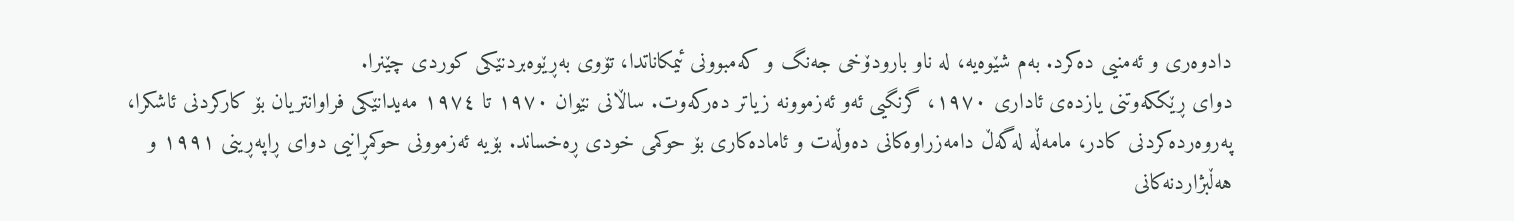دادوەری و ئەمنیی دەکرد. بەم شێوەیە، لە ناو بارودۆخی جەنگ و کەمبوونی ئیمکاناتدا، تۆوی بەڕێوەبردنێکی کوردی چێنرا.
دوای ڕێککەوتنی یازدەی ئاداری ١٩٧٠، گرنگیی ئەو ئەزموونە زیاتر دەرکەوت. ساڵانی نێوان ١٩٧٠ تا ١٩٧٤ مەیدانێکی فراوانتریان بۆ کارکردنی ئاشکرا، پەروەردەکردنی کادر، مامەڵە لەگەڵ دامەزراوەکانی دەوڵەت و ئامادەکاری بۆ حوکمی خودی ڕەخساند. بۆیە ئەزموونی حوکمڕانیی دوای ڕاپەڕینی ١٩٩١ و هەڵبژاردنەکانی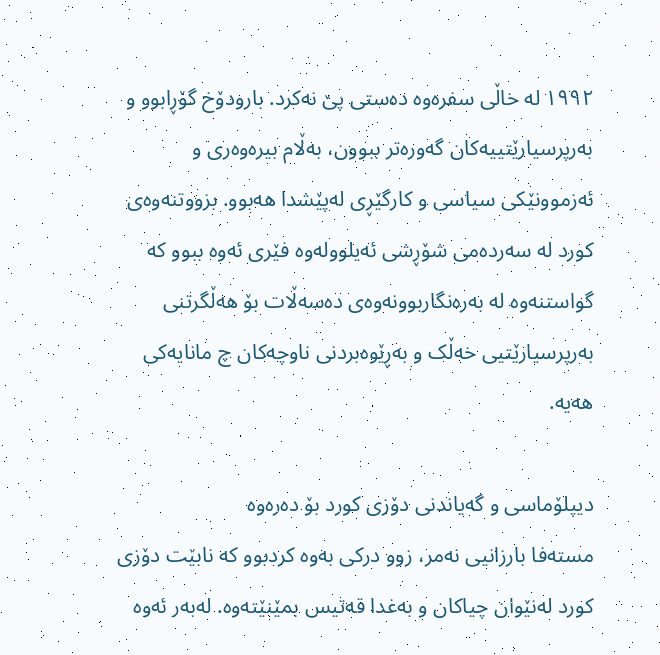١٩٩٢ لە خاڵی سفرەوە دەستی پێ نەکرد. بارودۆخ گۆڕابوو و بەرپرسیارێتییەکان گەورەتر ببوون، بەڵام بیرەوەری و ئەزموونێکی سیاسی و کارگێڕی لەپێشدا هەبوو. بزووتنەوەی کورد لە سەردەمی شۆڕشی ئەیلوولەوە فێری ئەوە ببوو کە گواستنەوە لە بەرەنگاربوونەوەی دەسەڵات بۆ هەڵگرتنی بەرپرسیارێتیی خەڵک و بەڕێوەبردنی ناوچەکان چ مانایەکی هەیە.

دیپلۆماسی و گەیاندنی دۆزی کورد بۆ دەرەوە
مستەفا بارزانیی نەمر، زوو درکی بەوە کردبوو کە نابێت دۆزی کورد لەنێوان چیاکان و بەغدا قەتیس بمێنێتەوە. لەبەر ئەوە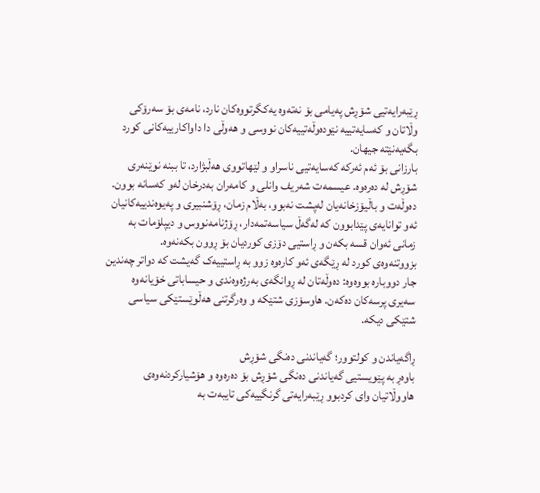ڕێبەرایەتیی شۆڕش پەیامی بۆ نەتەوە یەکگرتووەکان نارد، نامەی بۆ سەرۆکی وڵاتان و کەسایەتییە نێودەوڵەتییەکان نووسی و هەوڵی دا داواکارییەکانی کورد بگەیەنێتە جیهان.
بارزانی بۆ ئەم ئەرکە کەسایەتیی ناسراو و لێهاتووی هەڵبژارد، تا ببنە نوێنەری شۆڕش لە دەرەوە. عیسمەت شەریف وانلی و کامەران بەدرخان لەو کەسانە بوون. دەوڵەت و باڵیۆزخانەیان لەپشت نەبوو، بەڵام زمان، ڕۆشنبیری و پەیوەندییەکانیان ئەو توانایەی پێدابوون کە لەگەڵ سیاسەتمەدار، ڕۆژنامەنووس و دیپلۆمات بە زمانی ئەوان قسە بکەن و ڕاستیی دۆزی کوردیان بۆ ڕوون بکەنەوە.
بزووتنەوەی کورد لە ڕێگەی ئەو کارەوە زوو بە ڕاستییەک گەیشت کە دواتر چەندین جار دووبارە بووەوە: دەوڵەتان لە ڕوانگەی بەرژەوەندی و حیساباتی خۆیانەوە سەیری پرسەکان دەکەن. هاوسۆزی شتێکە و وەرگرتنی هەڵوێستێکی سیاسی شتێکی دیکە.

ڕاگەیاندن و کولتوور؛ گەیاندنی دەنگی شۆڕش
باوەڕ بە پێویستیی گەیاندنی دەنگی شۆڕش بۆ دەرەوە و هۆشیارکردنەوەی هاووڵاتیان وای کردبوو ڕێبەرایەتی گرنگییەکی تایبەت بە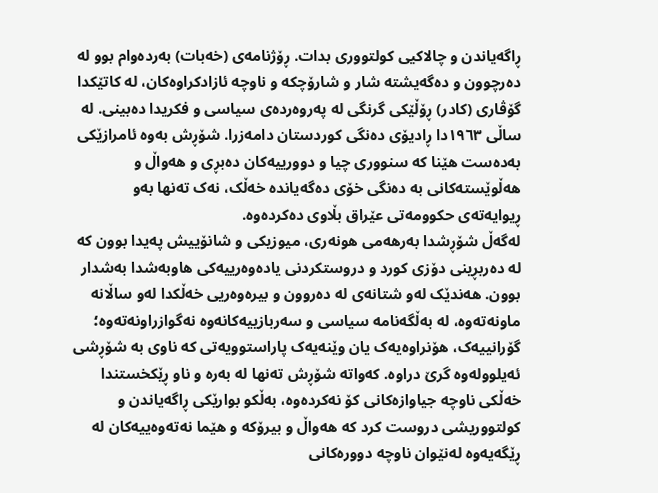ڕاگەیاندن و چالاکیی کولتووری بدات. ڕۆژنامەی (خەبات) بەردەوام بوو لە دەرچوون و دەگەیشتە شار و شارۆچکە و ناوچە ئازادکراوەکان، لە کاتێکدا گۆڤاری (کادر) ڕۆڵێکی گرنگی لە پەروەردەی سیاسی و فکریدا دەبینی. لە ساڵی ١٩٦٣دا ڕادیۆی دەنگی کوردستان دامەزرا. شۆڕش بەوە ئامرازێکی بەدەست هێنا کە سنووری چیا و دوورییەکان دەبڕی و هەواڵ و هەڵوێستەکانی بە دەنگی خۆی دەگەیاندە خەڵک، نەک تەنها بەو ڕیوایەتەی حکوومەتی عێراق بڵاوی دەکردەوە.
لەگەڵ شۆڕشدا بەرهەمی هونەری، میوزیکی و شانۆییش پەیدا بوون کە لە دەربڕینی دۆزی کورد و دروستکردنی یادەوەرییەکی هاوبەشدا بەشدار بوون. هەندێک لەو شتانەی لە دەروون و بیرەوەریی خەڵکدا لەو ساڵانە ماونەتەوە، لە بەڵگەنامە سیاسی و سەربازییەکانەوە نەگوازراونەتەوە؛ گۆرانییەک، هۆنراوەیەک یان وێنەیەک پاراستوویەتی کە ناوی بە شۆڕشی ئەیلوولەوە گرێ دراوە. کەواتە شۆڕش تەنها لە بەرە و ناو ڕێکخستندا خەڵکی ناوچە جیاوازەکانی کۆ نەکردەوە، بەڵکو بوارێکی ڕاگەیاندن و کولتووریشی دروست کرد کە هەواڵ و بیرۆکە و هێما نەتەوەییەکان لە ڕێگەیەوە لەنێوان ناوچە دوورەکانی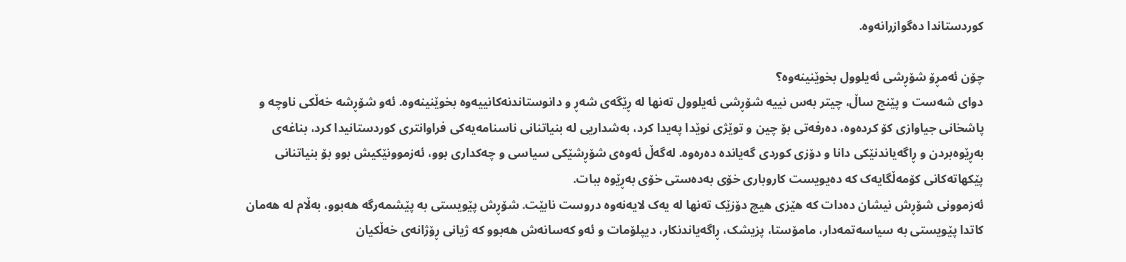کوردستاندا دەگوازرانەوە.

چۆن ئەمڕۆ شۆڕشی ئەیلوول بخوێنینەوە؟
دوای شەست و پێنج ساڵ، چیتر بەس نییە شۆڕشی ئەیلوول تەنها لە ڕێگەی شەڕ و دانوستاندنەکانییەوە بخوێنینەوە. ئەو شۆڕشە خەڵکی ناوچە و پاشخانی جیاوازی کۆ کردەوە، دەرفەتی بۆ چین و توێژی نوێدا پەیدا کرد، بەشداریی لە بنیاتنانی ناسنامەیەکی فراوانتری کوردستانیدا کرد، بناغەی بەڕێوەبردن و ڕاگەیاندنێکی دانا و دۆزی کوردی گەیاندە دەرەوە. لەگەڵ ئەوەی شۆڕشێکی سیاسی و چەکداری بوو، ئەزموونێکیش بوو بۆ بنیاتنانی پێکهاتەکانی کۆمەڵگایەک کە دەیویست کاروباری خۆی بەدەستی خۆی بەڕێوە ببات.
ئەزموونی شۆڕش نیشان دەدات کە هێزی هیچ دۆزێک تەنها لە یەک لایەنەوە دروست نابێت. شۆڕش پێویستی بە پێشمەرگە هەبوو، بەڵام لە هەمان کاتدا پێویستی بە سیاسەتمەدار، مامۆستا، پزیشک، ڕاگەیاندنکار، دیپلۆمات و ئەو کەسانەش هەبوو کە ژیانی ڕۆژانەی خەڵکیان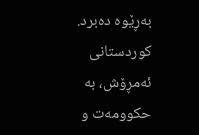بەڕێوە دەبرد. کوردستانی ئەمڕۆش، بە حکوومەت و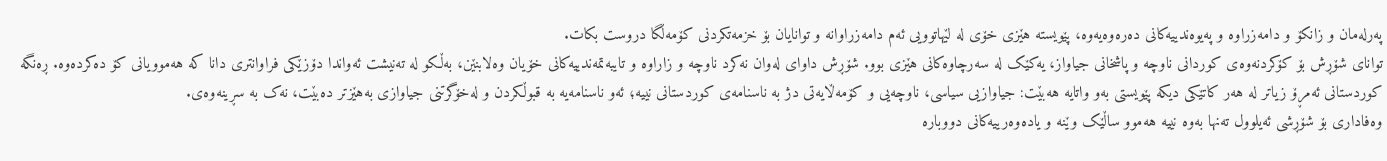پەرلەمان و زانکۆ و دامەزراوە و پەیوەندییەکانی دەرەوەیەوە، پێویستە هێزی خۆی لە لێهاتوویی ئەم دامەزراوانە و توانایان بۆ خزمەتکردنی کۆمەڵگا دروست بکات.
توانای شۆڕش بۆ کۆکردنەوەی کوردانی ناوچە و پاشخانی جیاواز، یەکێک لە سەرچاوەکانی هێزی بوو. شۆڕش داوای لەوان نەکرد ناوچە و زاراوە و تایبەتمەندییەکانی خۆیان وەلابنێن، بەڵکو لە تەنیشت ئەواندا دۆزێکی فراوانتری دانا کە هەموویانی کۆ دەکردەوە. ڕەنگە کوردستانی ئەمڕۆ زیاتر لە هەر کاتێکی دیکە پێویستی بەو واتایە هەبێت: جیاوازیی سیاسی، ناوچەیی و کۆمەڵایەتی دژ بە ناسنامەی کوردستانی نییە؛ ئەو ناسنامەیە بە قبوڵکردن و لەخۆگرتنی جیاوازی بەهێزتر دەبێت، نەک بە سڕینەوەی.
وەفاداری بۆ شۆڕشی ئەیلوول تەنها بەوە نییە هەموو ساڵێک وێنە و یادەوەرییەکانی دووبارە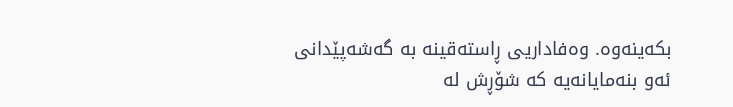بکەینەوە. وەفاداریی ڕاستەقینە بە گەشەپێدانی ئەو بنەمایانەیە کە شۆڕش لە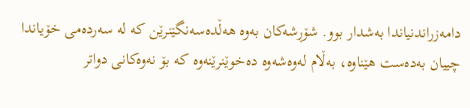دامەزراندنیاندا بەشدار بوو. شۆڕشەکان بەوە هەڵدەسەنگێنرێن کە لە سەردەمی خۆیاندا چییان بەدەست هێناوە، بەڵام لەوەشەوە دەخوێنرێنەوە کە بۆ نەوەکانی دواتر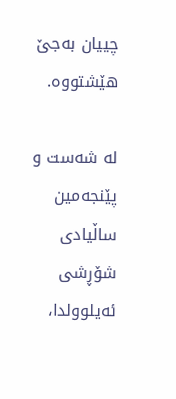چییان بەجێ هێشتووە.

لە شەست و پێنجەمین ساڵیادی شۆڕشی ئەیلوولدا،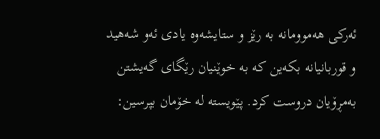ئەرکی هەموومانە بە رێز و ستایشەوە یادی ئەو شەهید و قوربانیانە بکەین کە بە خوێنیان رێگای گەیشتن بەمڕۆیان دروست کرد. پێویستە لە خۆمان بپرسین: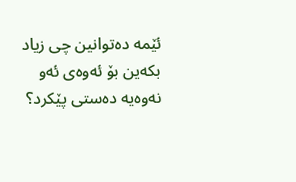ئێمە دەتوانین چی زیاد بکەین بۆ ئەوەی ئەو نەوەیە دەستی پێکرد؟